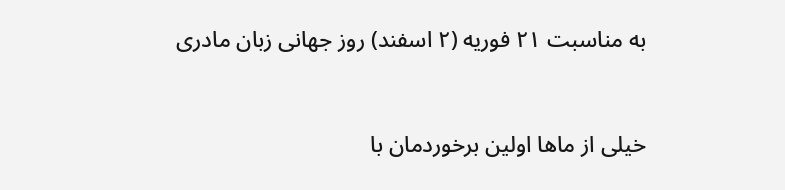به مناسبت ۲۱ فوریه (۲ اسفند) روز جهانی زبان مادری



خیلی از ماها اولین برخوردمان با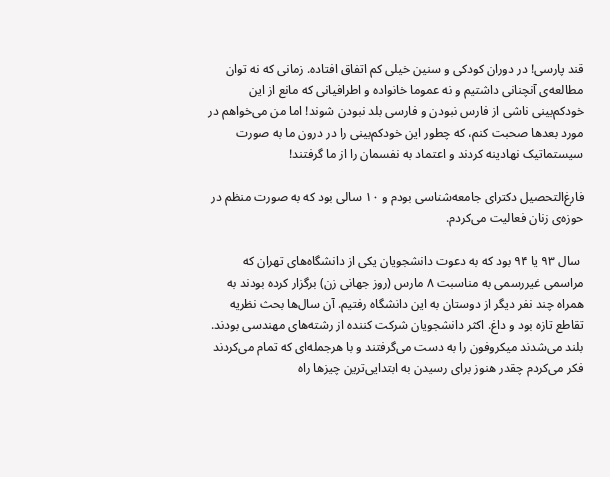قند پارسی! در دوران کودکی و سنین خیلی کم اتفاق افتاده. زمانی که نه توان مطالعه‌ی آنچنانی داشتیم و نه عموما خانواده و اطرافیانی که مانع از این خودکم‌بینی ناشی از فارس نبودن و فارسی بلد نبودن شوند! اما من می‌خواهم در مورد بعد‌ها صحبت کنم، که چطور این خودکم‌بینی را در درون ما به صورت سیستماتیک نهادینه کردند و اعتماد به نفسمان را از ما گرفتند!

فارغ‌التحصیل دکترای جامعه‌شناسی بودم و ۱۰ سالی بود که به صورت منظم در حوزه‌ی زنان فعالیت می‌کردم.

 سال ۹۳ یا ۹۴ بود که به دعوت دانشجویان یکی از دانشگاه‌های تهران که مراسمی غیررسمی به مناسبت ۸ مارس (روز جهانی زن) برگزار کرده بودند به همراه چند نفر دیگر از دوستان به این دانشگاه رفتیم. آن سال‌ها بحث نظریه تقاطع تازه بود و داغ. اکثر دانشجویان شرکت کننده از رشته‌‌های مهندسی بودند. بلند می‌شدند میکروفون را به دست می‌گرفتند و با هرجمله‌ای که تمام می‌کردند فکر می‌کردم چقدر هنوز برای رسیدن به ابتدایی‌ترین چیزها راه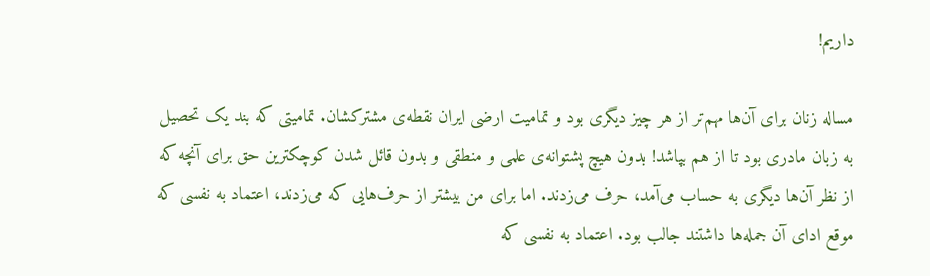داریم!

مساله زنان برای آن‌‌ها مهم‌تر از هر چیز دیگری بود و تمامیت ارضی ایران نقطه‌ی مشترکشان. تمامیتی که بند یک تحصیل به زبان مادری بود تا از هم بپاشد! بدون هیچ پشتوانه‌ی علمی و منطقی و بدون قائل شدن کوچکترین حق برای آنچه که از نظر آن‌ها دیگری به حساب می‌آمد، حرف می‌زدند. اما برای من بیشتر از حرف‌‌هایی که می‌زدند، اعتماد به نفسی که موقع ادای آن جمله‌ها داشتند جالب بود. اعتماد به نفسی که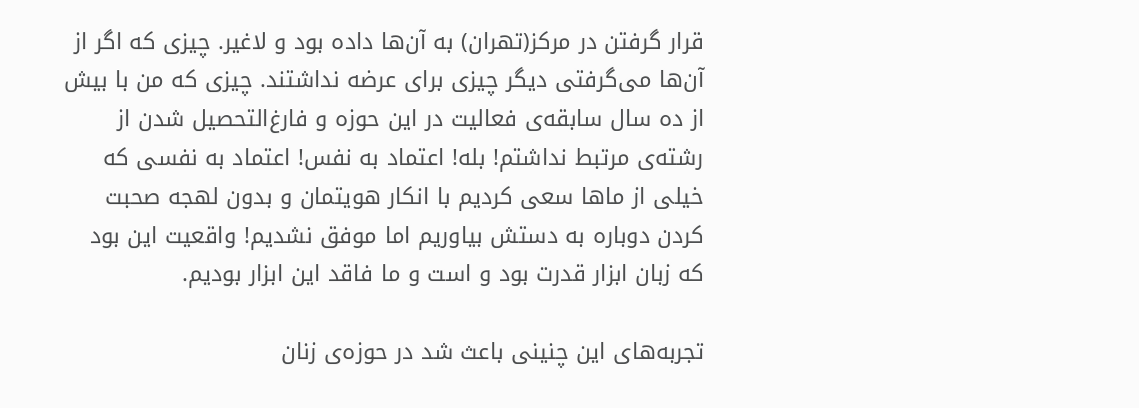قرار گرفتن در مرکز(تهران) به آن‌ها داده بود و لاغیر. چیزی که اگر از آن‌‌ها می‌گرفتی دیگر چیزی برای عرضه نداشتند. چیزی که من با بیش از ده سال سابقه‌ی فعالیت در این حوزه و فارغ‌التحصیل شدن از رشته‌ی مرتبط نداشتم! بله! اعتماد به نفس! اعتماد به نفسی که خیلی از ماها سعی کردیم با انکار هویتمان و بدون لهجه صحبت کردن دوباره به دستش بیاوریم اما موفق نشدیم! واقعیت این بود که زبان ابزار قدرت بود و است و ما فاقد این ابزار بودیم.

تجربه‌های این چنینی باعث شد در حوزه‌ی زنان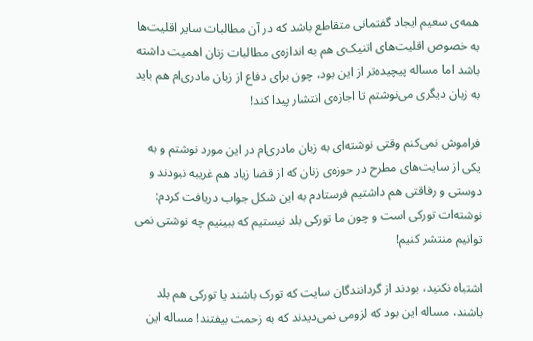همه‌ی سعیم ایجاد گفتمانی متقاطع باشد که در آن مطالبات سایر اقلیت‌ها به خصوص اقلیت‌های اتنیک‌ی هم به اندازه‌ی مطالبات زنان اهمیت داشته باشد اما مساله پیچیده‌تر از این بود، چون برای دفاع از زبان مادری‌ام هم باید به زبان دیگری می‌نوشتم تا اجازه‌ی انتشار پیدا کند!

فراموش نمی‌کنم وقتی نوشته‌ای به زبان مادری‌ام در این مورد نوشتم و به یکی از سایت‌های مطرح در حوزه‌ی زنان که از قضا زیاد هم غریبه نبودند و دوستی و رفاقتی هم داشتیم فرستادم به این شکل جواب دریافت کردم: نوشته‌ات تورکی است و چون ما تورکی بلد نیستیم که ببینیم چه نوشتی نمی توانیم منتشر کنیم!

اشتباه نکنید، بودند از گردانندگان سایت که تورک باشند یا تورکی هم بلد باشند، مساله این بود که لزومی نمی‌دیدند که به زحمت بیفتند! مساله این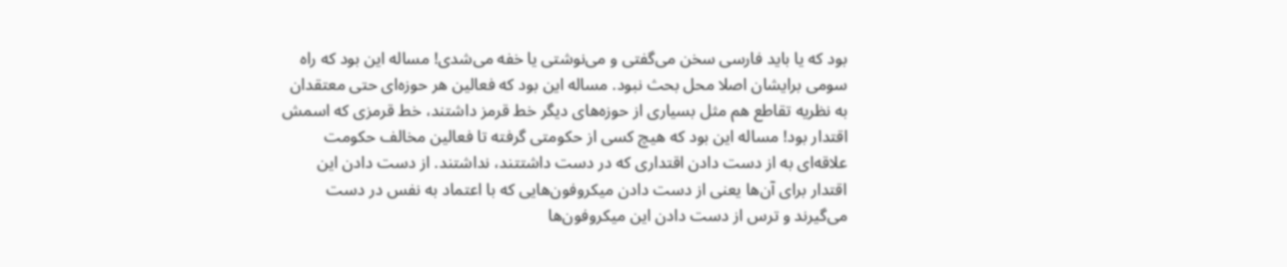بود که یا باید فارسی سخن می‌گفتی و می‌نوشتی یا خفه می‌شدی! مساله این بود که راه سومی برایشان اصلا محل بحث نبود. مساله این بود که فعالین هر حوزه‌ای حتی معتقدان به نظریه تقاطع هم مثل بسیاری از حوزه‌های دیگر خط قرمز داشتند، خط قرمزی که اسمش اقتدار بود! مساله این بود که هیچ کسی از حکومتی گرفته تا فعالین مخالف حکومت علاقه‌ای به از دست دادن اقتداری که در دست داشتتند، نداشتند. از دست دادن این اقتدار برای آن‌ها یعنی از دست دادن میکروفون‌هایی که با اعتماد به نفس در دست می‌گیرند و ترس از دست دادن این میکروفون‌ها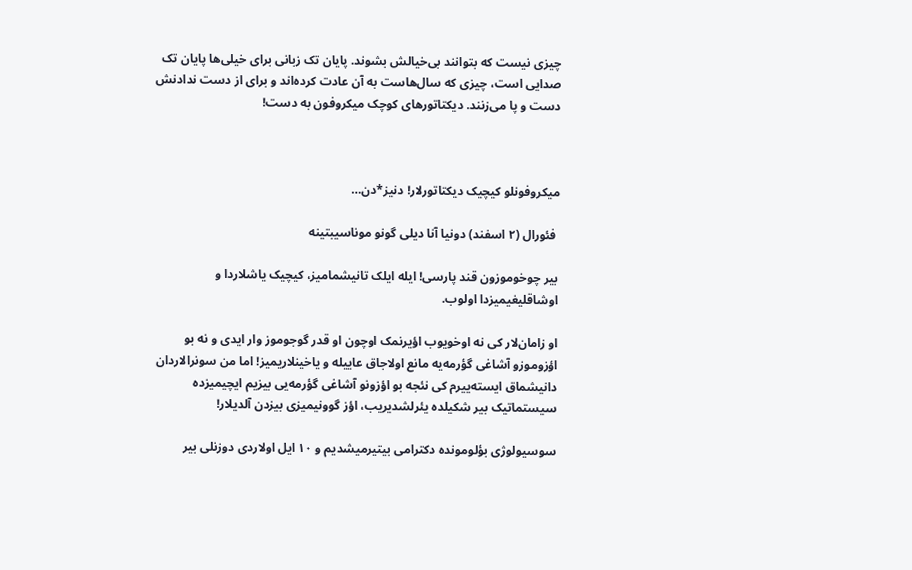چیزی نیست که بتوانند بی‌خیالش بشوند. پایان تک زبانی برای خیلی‌ها پایان تک صدایی است، چیزی که سال‌هاست به آن عادت کرده‌اند و برای از دست ندادنش دست و پا می‌زنند. دیکتاتورهای کوچک میکروفون به دست!



میکروفونلو کیچیک دیکتاتورلار! دنیز*دن…

 فئورال (۲ اسفند) دونیا آنا دیلی گونو موناسیبتینه

بیر چوخوموزون قند پارسی! ایله ایلک تانیشمامیز، کیچیک یاشلاردا و اوشاقلیغیمیزدا اولوب.

او زامان‌لار کی نه اوخویوب اؤیرنمک اوچون او قدر گوجوموز وار ایدی و نه بو اؤزوموزو آشاغی گؤرمه‌یه مانع اولاجاق عاییله و یاخینلاریمیز! اما من سونرالاردان دانیشماق ایسته‌ییرم کی نئجه بو اؤزونو آشاغی گؤرمه‌یی بیزیم ایچیمیزده سیستماتیک بیر شکیلده یئرلشدیریب، اؤز گوونیمیزی بیزدن آلدیلار!

سوسیولوژی بؤلومونده دکترامی بیتیرمیشدیم و ۱۰ ایل اولاردی دوزنلی بیر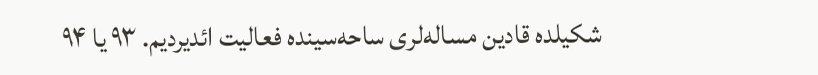شکیلده قادین مساله‌لری ساحه‌سینده فعالیت ائدیردیم. ۹۳ یا ۹۴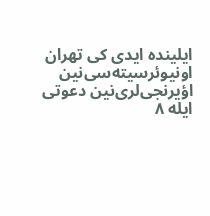ایلینده ایدی کی تهران اونیوئرسیته‌سی‌نین اؤیرنجی‌لری‌نین دعوتی ایله ۸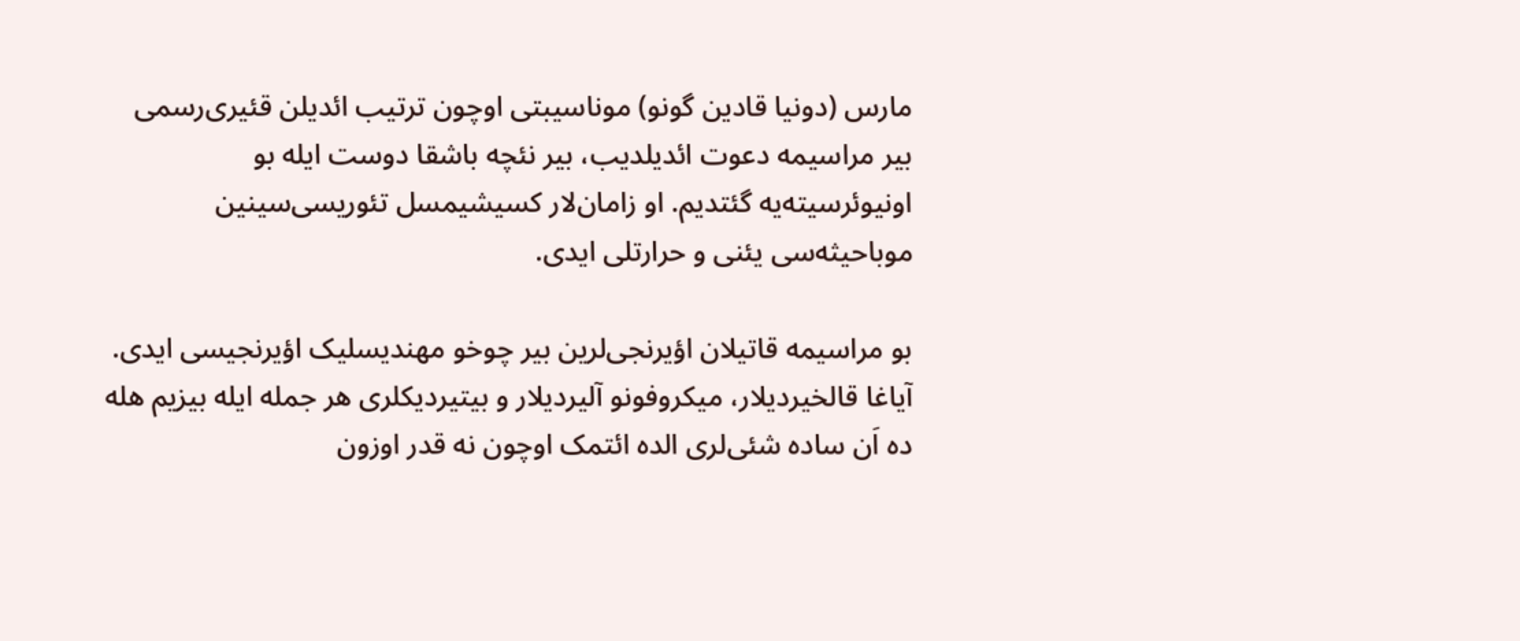مارس (دونیا قادین گونو) موناسیبتی اوچون ترتیب ائدیلن قئیری‌رسمی بیر مراسیمه دعوت ائدیلدیب، بیر نئچه باشقا دوست ایله بو اونیوئرسیته‌یه گئتدیم. او زامان‌لار کسیشیمسل تئوریسی‌سینین موباحیثه‌سی یئنی و حرارتلی ایدی.

بو مراسیمه قاتیلان اؤیرنجی‌لرین بیر چوخو مهندیسلیک اؤیرنجیسی ایدی. آیاغا قالخیردیلار، میکروفونو آلیردیلار و بیتیردیکلری هر جمله ایله بیزیم هله ده اَن ساده شئی‌لری الده ائتمک اوچون نه قدر اوزون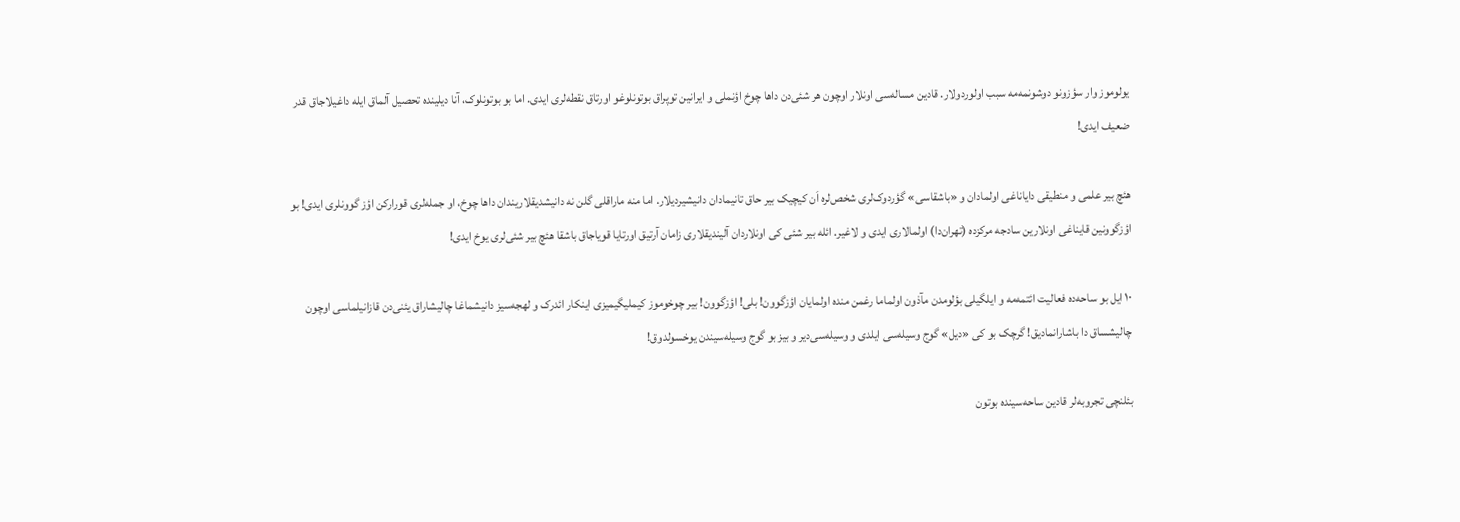یولوموز وار سؤزونو دوشونمه‌مه سبب اولوردولار. قادین مساله‌سی اونلار اوچون هر شئی‌دن داها چوخ اؤنملی و ایرانین توپراق بوتونلوغو اورتاق نقطه‌لری ایدی. اما بو بوتونلوک، آنا دیلینده تحصیل آلماق ایله داغیلاجاق قدر ضعیف ایدی!

هئچ بیر علمی و منطیقی دایاناغی اولمادان و «باشقاسی» گؤردوک‌لری شخص‌لره اَن کیچیک بیر حاق تانیمادان دانیشیردیلار. اما منه ماراقلی گلن نه دانیشدیقلاریندان داها چوخ، او جمله‌لری قورارکن اؤز گوونلری ایدی! بو اؤزگوونین قایناغی اونلارین سادجه مرکزده (تهران‌دا) اولمالاری ایدی و لاغیر. ائله بیر شئی کی اونلاردان آلیندیقلاری زامان آرتیق اورتایا قویاجاق باشقا هئچ بیر شئی‌لری یوخ ایدی!

۱۰ ایل بو ساحه‌ده فعالیت ائتمه‌مه و ایلگیلی بؤلومدن مآذون اولماما رغمن منده اولمایان اؤزگوون! بلی! اؤزگوون! بیر چوخوموز کیملیگیمیزی اینکار ائدرک و لهجه‌سیز دانیشماغا چالیشاراق یئنی‌دن قازانیلماسی اوچون چالیشساق دا باشارانمادیق! گرچک بو کی «دیل» گوج وسیله‌سی ایلدی و وسیله‌سی‌دیر و بیز بو گوج وسیله‌سیندن یوخسولدوق!

بئلنچی تجروبه‌لر قادین ساحه‌سینده بوتون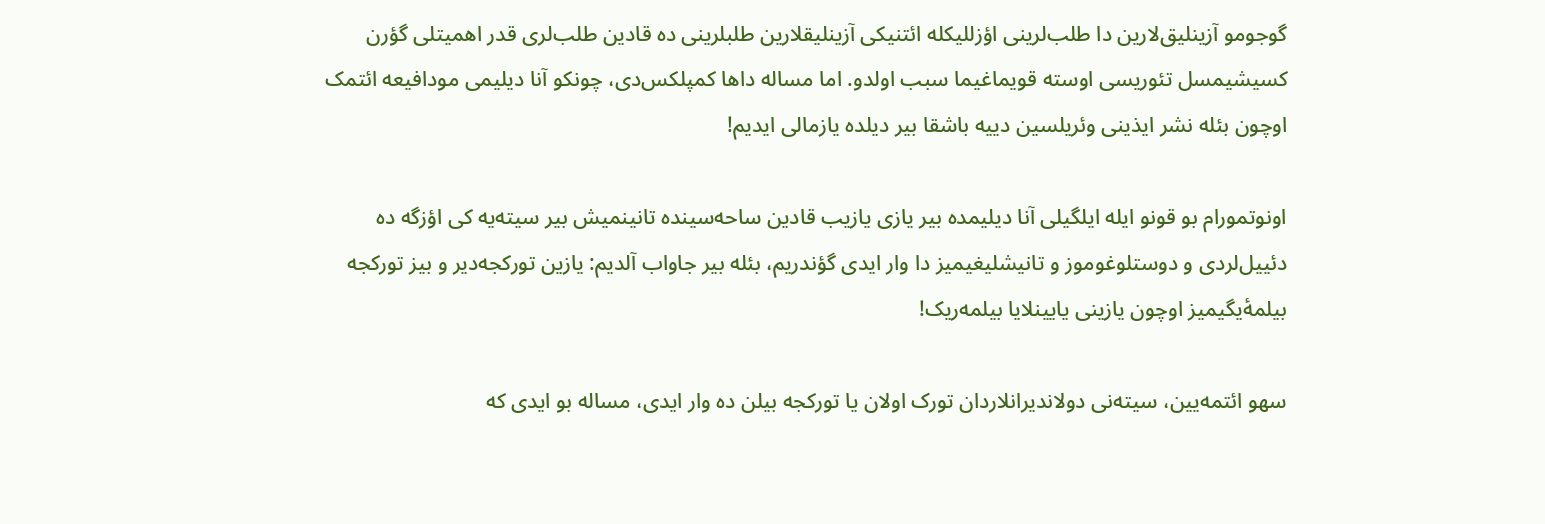گوجومو آزینلیق‌لارین دا طلب‌لرینی اؤزللیکله ائتنیکی آزینلیقلارین طلبلرینی ده قادین طلب‌لری قدر اهمیتلی گؤرن کسیشیمسل تئوریسی اوسته قویماغیما سبب اولدو. اما مساله داها کمپلکس‌دی، چونکو آنا دیلیمی مودافیعه ائتمک اوچون بئله نشر ایذینی وئریلسین دییه باشقا بیر دیلده یازمالی ایدیم!

اونوتمورام بو قونو ایله ایلگیلی آنا دیلیمده بیر یازی یازیب قادین ساحه‌سینده تانینمیش بیر سیته‌یه کی اؤزگه ده دئییل‌لردی و دوستلوغوموز و تانیشلیغیمیز دا وار ایدی گؤندریم، بئله بیر جاواب آلدیم: یازین تورکجه‌دیر و بیز تورکجه بیلمه‌ٔیگیمیز اوچون یازینی یایینلایا بیلمه‌ریک!

سهو ائتمه‌یین، سیته‌نی دولاندیرانلاردان تورک اولان یا تورکجه بیلن ده وار ایدی، مساله بو ایدی که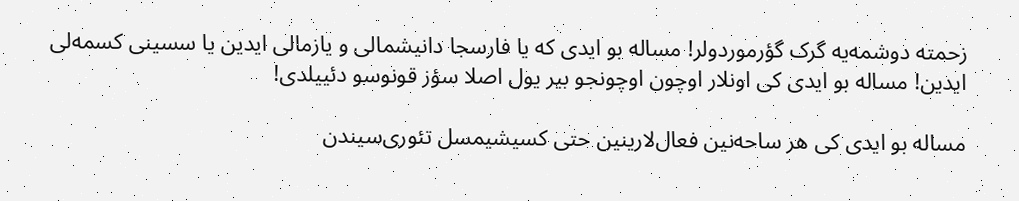زحمته دوشمه‌یه گرک گؤرموردولر! مساله بو ایدی که یا فارسجا دانیشمالی و یازمالی ایدین یا سسینی کسمه‌لی ایدین! مساله بو ایدی کی اونلار اوچون اوچونجو بیر یول اصلا سؤز قونوسو دئییلدی!

مساله بو ایدی کی هر ساحه‌نین فعال‌لارینین حتی کسیشیمسل تئوری‌سیندن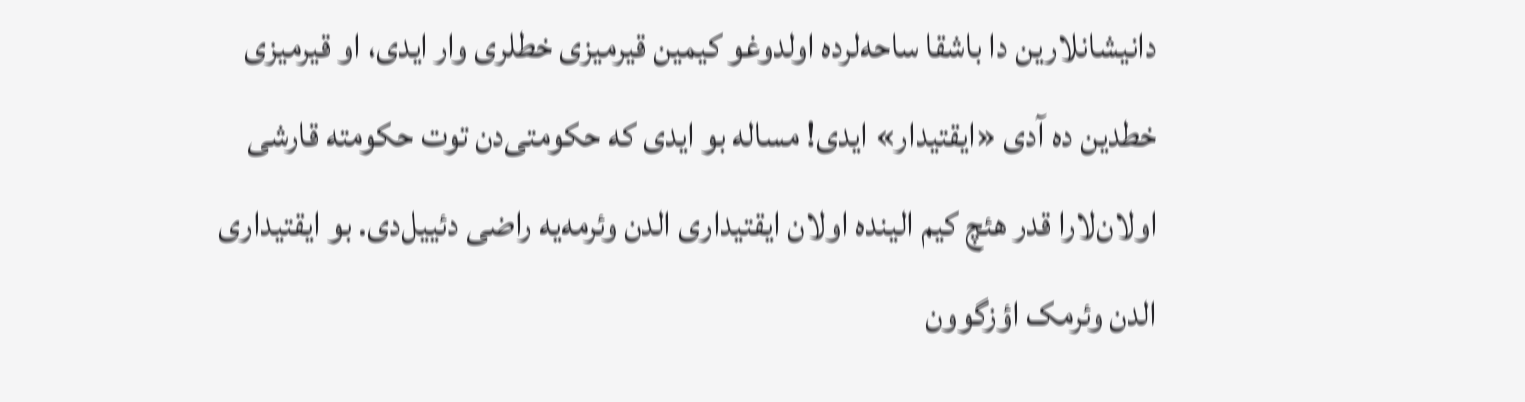دانیشانلارین دا باشقا ساحه‌لرده اولدوغو کیمین قیرمیزی خطلری وار ایدی، او قیرمیزی خطدین ده آدی «ایقتیدار» ایدی! مساله بو ایدی که حکومتی‌‌دن توت حکومته قارشی اولان‌لارا قدر هئچ کیم الینده اولان ایقتیداری الدن وئرمه‌یه راضی دئییل‌دی. بو ایقتیداری الدن وئرمک اؤزگوون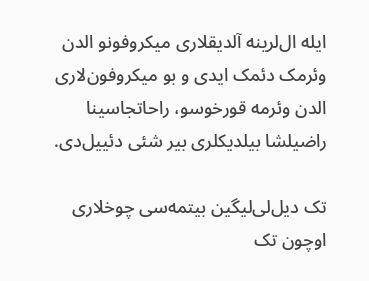ایله ال‌لرینه آلدیقلاری میکروفونو الدن وئرمک دئمک ایدی و بو میکروفون‌لاری الدن وئرمه قورخوسو، راحاتجاسینا راضیلشا بیلدیکلری بیر شئی دئییل‌دی.

تک دیل‌لی‌لیگین بیتمه‌سی چوخلاری اوچون تک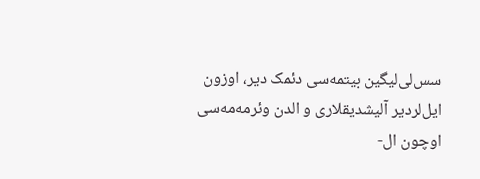سس‌لی‌لیگین بیتمه‌سی دئمک دیر، اوزون ایل‌لردیر آلیشدیقلاری و الدن وئرمه‌مه‌سی اوچون ال-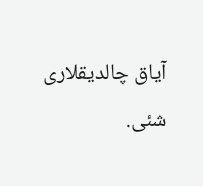آیاق چالدیقلاری شئی.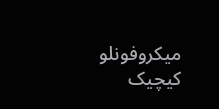میکروفونلو کیچیک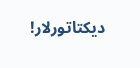دیکتاتورلار!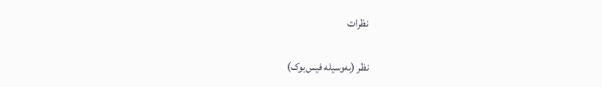نظرات

نظر (به‌وسیله فیس‌بوک)